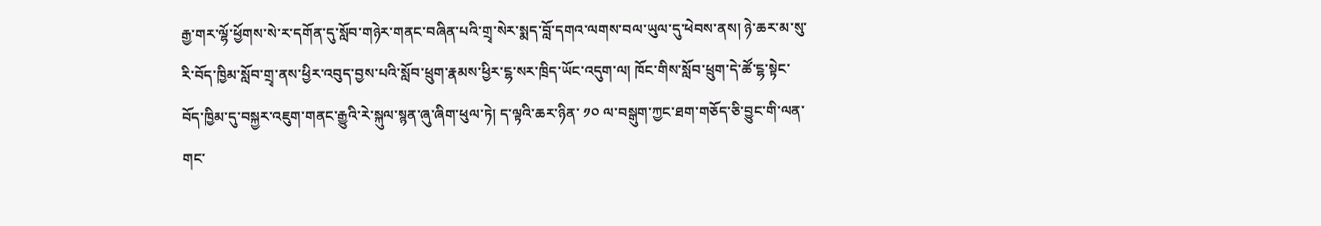རྒྱ་གར་ལྷོ་ཕྱོགས་སེ་ར་དགོན་དུ་སློབ་གཉེར་གནང་བཞིན་པའི་གྲྭ་སེར་སྨད་བློ་དགའ་ལགས་བལ་ཡུལ་དུ་ཕེབས་ནས། ཉེ་ཆར་མ་སུ་རི་བོད་ཁྱིམ་སློབ་གྲྭ་ནས་ཕྱིར་འབུད་བྱས་པའི་སློབ་ཕྲུག་རྣམས་ཕྱིར་ངྷ་སར་ཁྲིད་ཡོང་འདུག་ལ། ཁོང་གིས་སློབ་ཕྲུག་དེ་ཚོ་ངྷ་སྟེང་བོད་ཁྱིམ་དུ་བསྐྱར་འཇུག་གནང་རྒྱུའི་རེ་སྐུལ་སྙན་ཞུ་ཞིག་ཕུལ་ཏེ། ད་ལྟའི་ཆར་ཉིན་ ༡༠ ལ་བསྒུག་ཀྱང་ཐག་གཅོད་ཅི་བྱུང་གི་ལན་གང་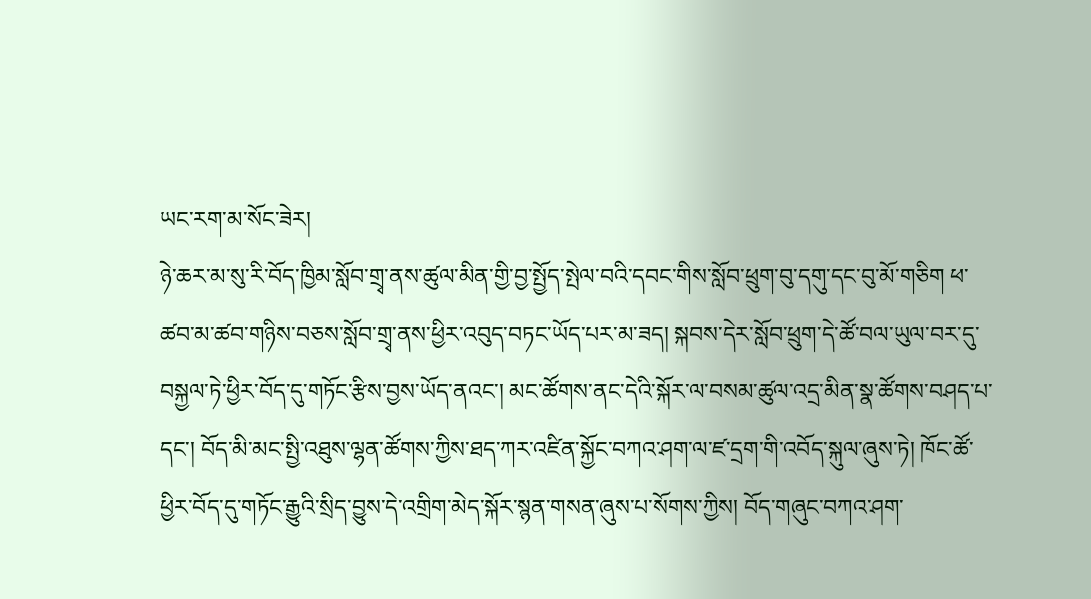ཡང་རག་མ་སོང་ཟེར།
ཉེ་ཆར་མ་སུ་རི་བོད་ཁྱིམ་སློབ་གྲྭ་ནས་ཚུལ་མིན་གྱི་བྱ་སྤྱོད་སྤེལ་བའི་དབང་གིས་སློབ་ཕྲུག་བུ་དགུ་དང་བུ་མོ་གཅིག ཕ་ཚབ་མ་ཚབ་གཉིས་བཅས་སློབ་གྲྭ་ནས་ཕྱིར་འབུད་བཏང་ཡོད་པར་མ་ཟད། སྐབས་དེར་སློབ་ཕྲུག་དེ་ཚོ་བལ་ཡུལ་བར་དུ་བསྐྱལ་ཏེ་ཕྱིར་བོད་དུ་གཏོང་རྩིས་བྱས་ཡོད་ནའང་། མང་ཚོགས་ནང་དེའི་སྐོར་ལ་བསམ་ཚུལ་འདྲ་མིན་སྣ་ཚོགས་བཤད་པ་དང་། བོད་མི་མང་སྤྱི་འཐུས་ལྷན་ཚོགས་ཀྱིས་ཐད་ཀར་འཛིན་སྐྱོང་བཀའ་ཤག་ལ་ཛ་དྲག་གི་འབོད་སྐུལ་ཞུས་ཏེ། ཁོང་ཚོ་ཕྱིར་བོད་དུ་གཏོང་རྒྱུའི་སྲིད་བྱུས་དེ་འགྲིག་མེད་སྐོར་སྙན་གསན་ཞུས་པ་སོགས་ཀྱིས། བོད་གཞུང་བཀའ་ཤག་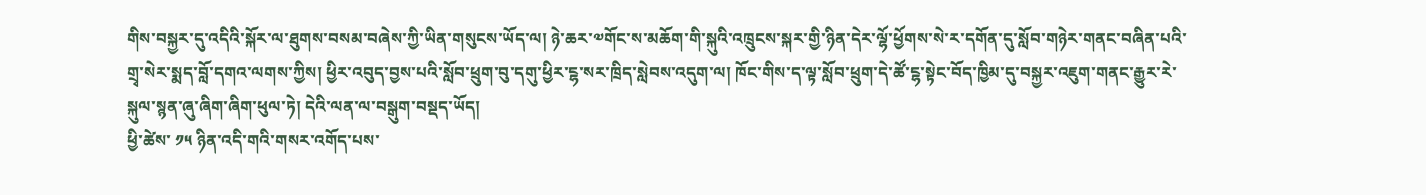གིས་བསྐྱར་དུ་འདིའི་སྐོར་ལ་ཐུགས་བསམ་བཞེས་ཀྱི་ཡིན་གསུངས་ཡོད་ལ། ཉེ་ཆར་༧གོང་ས་མཆོག་གི་སྐུའི་འཁྲུངས་སྐར་གྱི་ཉིན་དེར་ལྷོ་ཕྱོགས་སེ་ར་དགོན་དུ་སློབ་གཉེར་གནང་བཞིན་པའི་གྲྭ་སེར་སྨད་བློ་དགའ་ལགས་ཀྱིས། ཕྱིར་འབུད་བྱས་པའི་སློབ་ཕྲུག་བུ་དགུ་ཕྱིར་ངྷ་སར་ཁྲིད་སླེབས་འདུག་ལ། ཁོང་གིས་ད་ལྟ་སློབ་ཕྲུག་དེ་ཚོ་ངྷ་སྟེང་བོད་ཁྱིམ་དུ་བསྐྱར་འཇུག་གནང་རྒྱུར་རེ་སྐུལ་སྙན་ཞུ་ཞིག་ཞིག་ཕུལ་ཏེ། དེའི་ལན་ལ་བསྒུག་བསྡད་ཡོད།
ཕྱི་ཚེས་ ༡༥ ཉིན་འདི་གའི་གསར་འགོད་པས་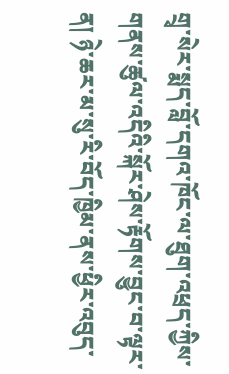གྲྭ་སེར་སྨད་བློ་དགའ་ཁོང་ལ་ཐུག་འཕྲད་ཀྱིས་གནས་ཚུལ་འདིའི་སྐོར་ཤེས་རྟོགས་བྱུང་བ་ལྟར་ན། ཉེ་ཆར་མ་སུ་རི་བོད་ཁྱིམ་ནས་ཕྱིར་འབུད་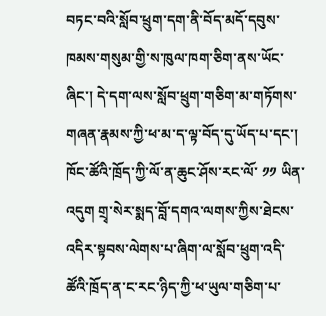བཏང་བའི་སློབ་ཕྲུག་དག་ནི་བོད་མདོ་དབུས་ཁམས་གསུམ་གྱི་ས་ཁུལ་ཁག་ཅིག་ནས་ཡོང་ཞིང་། དེ་དག་ལས་སློབ་ཕྲུག་གཅིག་མ་གཏོགས་གཞན་རྣམས་ཀྱི་ཕ་མ་ད་ལྟ་བོད་དུ་ཡོད་པ་དང་། ཁོང་ཚོའི་ཁྲོད་ཀྱི་ལོ་ན་ཆུང་ཤོས་རང་ལོ་ ༡༡ ཡིན་འདུག གྲྭ་སེར་སྨད་བློ་དགའ་ལགས་ཀྱིས་ཐེངས་འདིར་སྟབས་ལེགས་པ་ཞིག་ལ་སློབ་ཕྲུག་འདི་ཚོའི་ཁྲོད་ན་ང་རང་ཉིད་ཀྱི་ཕ་ཡུལ་གཅིག་པ་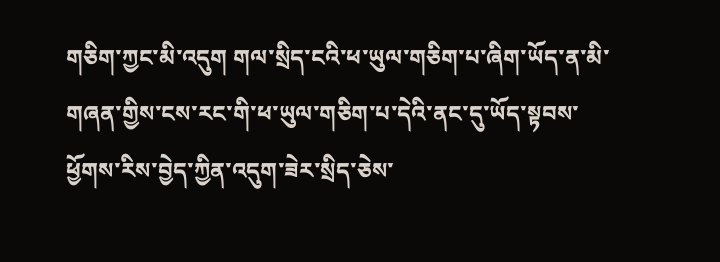གཅིག་ཀྱང་མི་འདུག གལ་སྲིད་ངའི་ཕ་ཡུལ་གཅིག་པ་ཞིག་ཡོད་ན་མི་གཞན་གྱིས་ངས་རང་གི་ཕ་ཡུལ་གཅིག་པ་དེའི་ནང་དུ་ཡོད་སྟབས་ཕྱོགས་རིས་བྱེད་ཀྱིན་འདུག་ཟེར་སྲིད་ཅེས་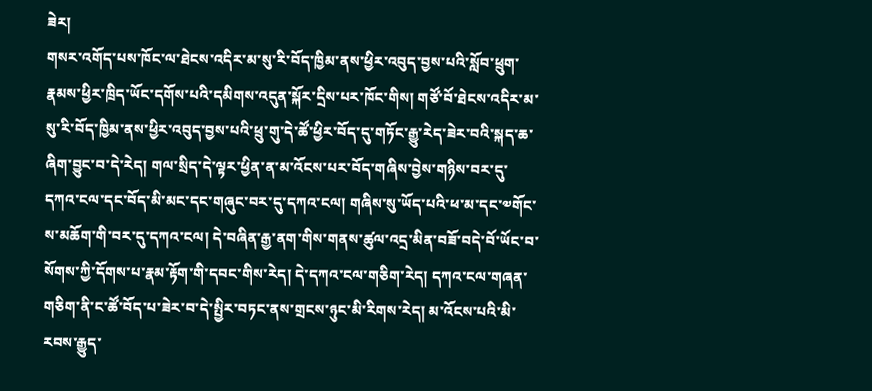ཟེར།
གསར་འགོད་པས་ཁོང་ལ་ཐེངས་འདིར་མ་སུ་རི་བོད་ཁྱིམ་ནས་ཕྱིར་འབུད་བྱས་པའི་སློབ་ཕྲུག་རྣམས་ཕྱིར་ཁྲིད་ཡོང་དགོས་པའི་དམིགས་འདུན་སྐོར་དྲིས་པར་ཁོང་གིས། གཙོ་བོ་ཐེངས་འདིར་མ་སུ་རི་བོད་ཁྱིམ་ནས་ཕྱིར་འབུད་བྱས་པའི་ཕྲུ་གུ་དེ་ཚོ་ཕྱིར་བོད་དུ་གཏོང་རྒྱུ་རེད་ཟེར་བའི་སྐད་ཆ་ཞིག་བྱུང་བ་དེ་རེད། གལ་སྲིད་དེ་ལྟར་ཕྱིན་ན་མ་འོངས་པར་བོད་གཞིས་བྱེས་གཉིས་བར་དུ་དཀའ་ངལ་དང་བོད་མི་མང་དང་གཞུང་བར་དུ་དཀའ་ངལ། གཞིས་སུ་ཡོད་པའི་ཕ་མ་དང་༧གོང་ས་མཆོག་གི་བར་དུ་དཀའ་ངལ། དེ་བཞིན་རྒྱ་ནག་གིས་གནས་ཚུལ་འདྲ་མིན་བཟོ་བདེ་བོ་ཡོང་བ་སོགས་ཀྱི་དོགས་པ་རྣམ་རྟོག་གི་དབང་གིས་རེད། དེ་དཀའ་ངལ་གཅིག་རེད། དཀའ་ངལ་གཞན་གཅིག་ནི་ང་ཚོ་བོད་པ་ཟེར་བ་དེ་སྤྱིར་བཏང་ནས་གྲངས་ཉུང་མི་རིགས་རེད། མ་འོངས་པའི་མི་རབས་རྒྱུད་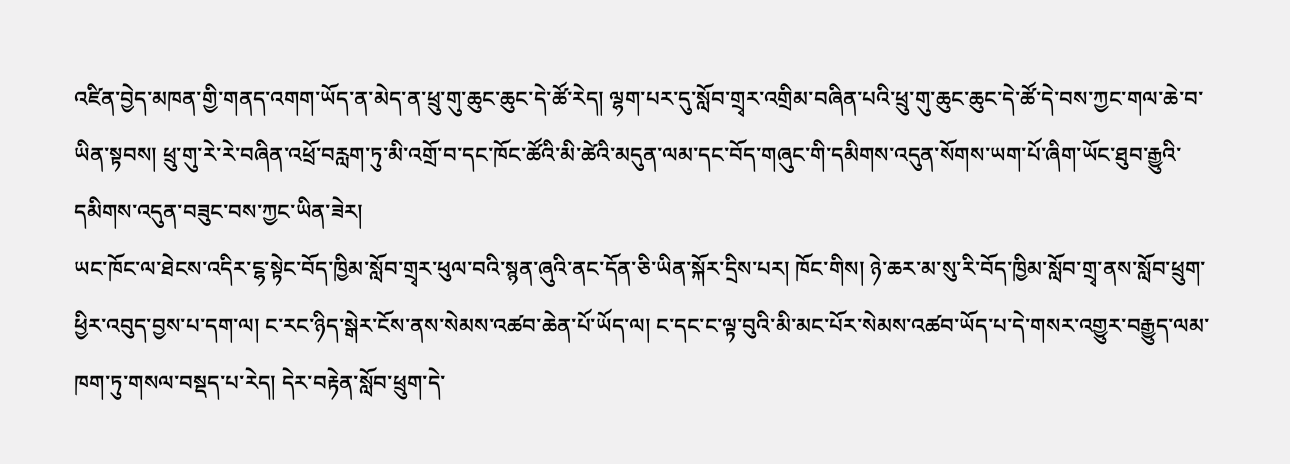འཛིན་བྱེད་མཁན་གྱི་གནད་འགག་ཡོད་ན་མེད་ན་ཕྲུ་གུ་ཆུང་ཆུང་དེ་ཚོ་རེད། ལྷག་པར་དུ་སློབ་གྲྭར་འགྲིམ་བཞིན་པའི་ཕྲུ་གུ་ཆུང་ཆུང་དེ་ཚོ་དེ་བས་ཀྱང་གལ་ཆེ་བ་ཡིན་སྟབས། ཕྲུ་གུ་རེ་རེ་བཞིན་འཕྲོ་བརླག་ཏུ་མི་འགྲོ་བ་དང་ཁོང་ཚོའི་མི་ཚེའི་མདུན་ལམ་དང་བོད་གཞུང་གི་དམིགས་འདུན་སོགས་ཡག་པོ་ཞིག་ཡོང་ཐུབ་རྒྱུའི་དམིགས་འདུན་བཟུང་བས་ཀྱང་ཡིན་ཟེར།
ཡང་ཁོང་ལ་ཐེངས་འདིར་ངྷ་སྟེང་བོད་ཁྱིམ་སློབ་གྲྭར་ཕུལ་བའི་སྙན་ཞུའི་ནང་དོན་ཅི་ཡིན་སྐོར་དྲིས་པར། ཁོང་གིས། ཉེ་ཆར་མ་སུ་རི་བོད་ཁྱིམ་སློབ་གྲྭ་ནས་སློབ་ཕྲུག་ཕྱིར་འབུད་བྱས་པ་དག་ལ། ང་རང་ཉིད་སྒེར་ངོས་ནས་སེམས་འཚབ་ཆེན་པོ་ཡོད་ལ། ང་དང་ང་ལྟ་བུའི་མི་མང་པོར་སེམས་འཚབ་ཡོད་པ་དེ་གསར་འགྱུར་བརྒྱུད་ལམ་ཁག་ཏུ་གསལ་བསྡད་པ་རེད། དེར་བརྟེན་སློབ་ཕྲུག་དེ་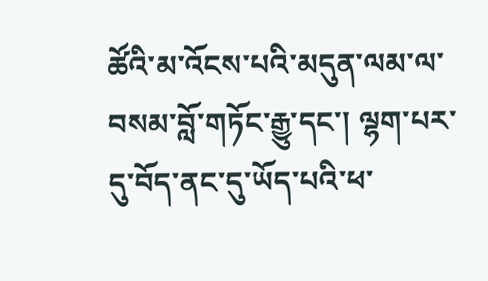ཚོའི་མ་འོངས་པའི་མདུན་ལམ་ལ་བསམ་བློ་གཏོང་རྒྱུ་དང་། ལྷག་པར་དུ་བོད་ནང་དུ་ཡོད་པའི་ཕ་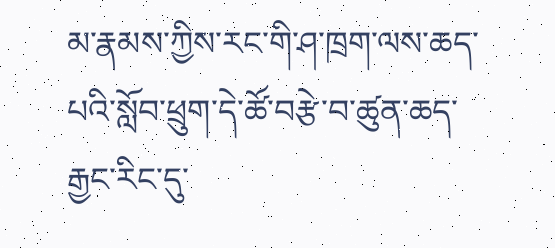མ་རྣམས་ཀྱིས་རང་གི་ཤ་ཁྲག་ལས་ཆད་པའི་སློབ་ཕྲུག་དེ་ཚོ་བརྩེ་བ་ཚུན་ཆད་རྒྱང་རིང་དུ་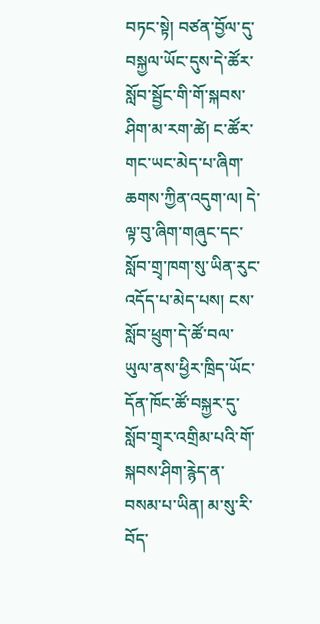བཏང་སྟེ། བཙན་བྱོལ་དུ་བསྐྱལ་ཡོང་དུས་དེ་ཚོར་སློབ་སྦྱོང་གི་གོ་སྐབས་ཤིག་མ་རག་ཚེ། ང་ཚོར་གང་ཡང་མེད་པ་ཞིག་ཆགས་ཀྱིན་འདུག་ལ། དེ་ལྟ་བུ་ཞིག་གཞུང་དང་སློབ་གྲྭ་ཁག་སུ་ཡིན་རུང་འདོད་པ་མེད་པས། ངས་སློབ་ཕྲུག་དེ་ཚོ་བལ་ཡུལ་ནས་ཕྱིར་ཁྲིད་ཡོང་དོན་ཁོང་ཚོ་བསྐྱར་དུ་སློབ་གྲྭར་འགྲིམ་པའི་གོ་སྐབས་ཤིག་རྙེད་ན་བསམ་པ་ཡིན། མ་སུ་རི་བོད་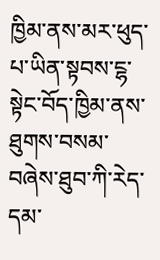ཁྱིམ་ནས་མར་ཕུད་པ་ཡིན་སྟབས་ངྷ་སྟེང་བོད་ཁྱིམ་ནས་ཐུགས་བསམ་བཞེས་ཐུབ་ཀི་རེད་དམ་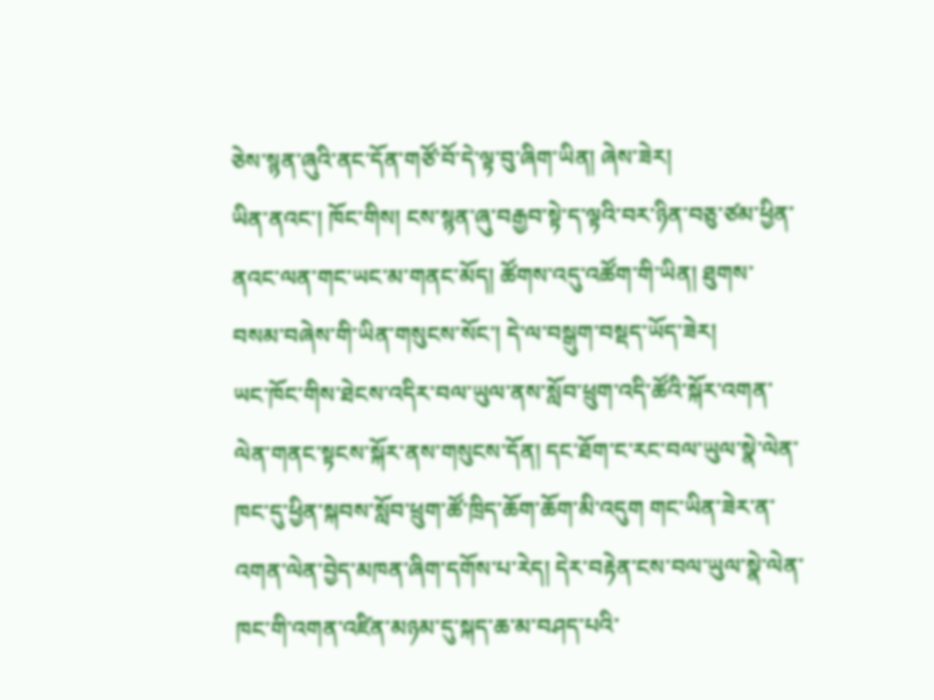ཅེས་སྙན་ཞུའི་ནང་དོན་གཙོ་བོ་དེ་ལྟ་བུ་ཞིག་ཡིན། ཞེས་ཟེར།
ཡིན་ནའང་། ཁོང་གིས། ངས་སྙན་ཞུ་བརྒྱབ་སྟེ་ད་ལྟའི་བར་ཉིན་བཅུ་ཙམ་ཕྱིན་ནའང་ལན་གང་ཡང་མ་གནང་མོད། ཚོགས་འདུ་འཚོག་གི་ཡིན། ཐུགས་བསམ་བཞེས་གི་ཡིན་གསུངས་སོང་། དེ་ལ་བསྒུག་བསྡད་ཡོད་ཟེར།
ཡང་ཁོང་གིས་ཐེངས་འདིར་བལ་ཡུལ་ནས་སློབ་ཕྲུག་འདི་ཚོའི་སྐོར་འགན་ལེན་གནང་སྟངས་སྐོར་ནས་གསུངས་དོན། དང་ཐོག་ང་རང་བལ་ཡུལ་སྣེ་ལེན་ཁང་དུ་ཕྱིན་སྐབས་སློབ་ཕྲུག་ཚོ་ཁྲིད་ཆོག་ཆོག་མི་འདུག གང་ཡིན་ཟེར་ན་འགན་ལེན་བྱེད་མཁན་ཞིག་དགོས་པ་རེད། དེར་བརྟེན་ངས་བལ་ཡུལ་སྣེ་ལེན་ཁང་གི་འགན་འཛིན་མཉམ་དུ་སྐད་ཆ་མ་བཤད་པའི་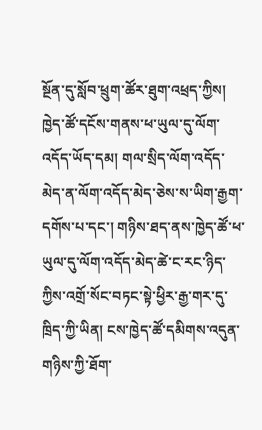སྔོན་དུ་སློབ་ཕྲུག་ཚོར་ཐུག་འཕྲད་ཀྱིས། ཁྱེད་ཚོ་དངོས་གནས་ཕ་ཡུལ་དུ་ལོག་འདོད་ཡོད་དམ། གལ་སྲིད་ལོག་འདོད་མེད་ན་ལོག་འདོད་མེད་ཅེས་ས་ཡིག་རྒྱག་དགོས་པ་དང་། གཉིས་ཐད་ནས་ཁྱེད་ཚོ་ཕ་ཡུལ་དུ་ལོག་འདོད་མེད་ཚེ་ང་རང་ཉིད་ཀྱིས་འགྲོ་སོང་བཏང་སྟེ་ཕྱིར་རྒྱ་གར་དུ་ཁྲིད་ཀྱི་ཡིན། ངས་ཁྱེད་ཚོ་དམིགས་འདུན་གཉིས་ཀྱི་ཐོག་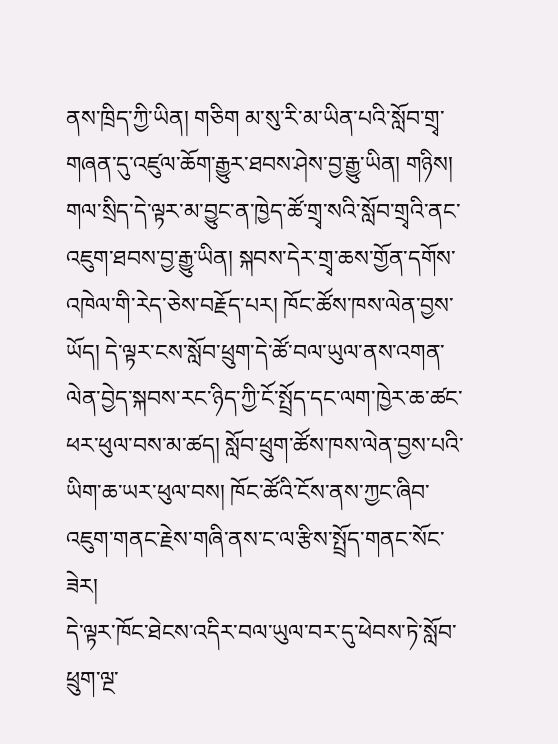ནས་ཁྲིད་ཀྱི་ཡིན། གཅིག མ་སུ་རི་མ་ཡིན་པའི་སློབ་གྲྭ་གཞན་དུ་འཛུལ་ཆོག་རྒྱུར་ཐབས་ཤེས་བྱ་རྒྱུ་ཡིན། གཉིས། གལ་སྲིད་དེ་ལྟར་མ་བྱུང་ན་ཁྱེད་ཚོ་གྲྭ་སའི་སློབ་གྲྭའི་ནང་འཇུག་ཐབས་བྱ་རྒྱུ་ཡིན། སྐབས་དེར་གྲྭ་ཆས་གྱོན་དགོས་འཁེལ་གི་རེད་ཅེས་བརྗོད་པར། ཁོང་ཚོས་ཁས་ལེན་བྱས་ཡོད། དེ་ལྟར་ངས་སློབ་ཕྲུག་དེ་ཚོ་བལ་ཡུལ་ནས་འགན་ལེན་བྱེད་སྐབས་རང་ཉིད་ཀྱི་ངོ་སྤྲོད་དང་ལག་ཁྱེར་ཆ་ཚང་ཕར་ཕུལ་བས་མ་ཚད། སློབ་ཕྲུག་ཚོས་ཁས་ལེན་བྱས་པའི་ཡིག་ཆ་ཡར་ཕུལ་བས། ཁོང་ཚོའི་ངོས་ནས་ཀྱང་ཞིབ་འཇུག་གནང་རྗེས་གཞི་ནས་ང་ལ་རྩིས་སྤྲོད་གནང་སོང་ཟེར།
དེ་ལྟར་ཁོང་ཐེངས་འདིར་བལ་ཡུལ་བར་དུ་ཕེབས་ཏེ་སློབ་ཕྲུག་ལྔ་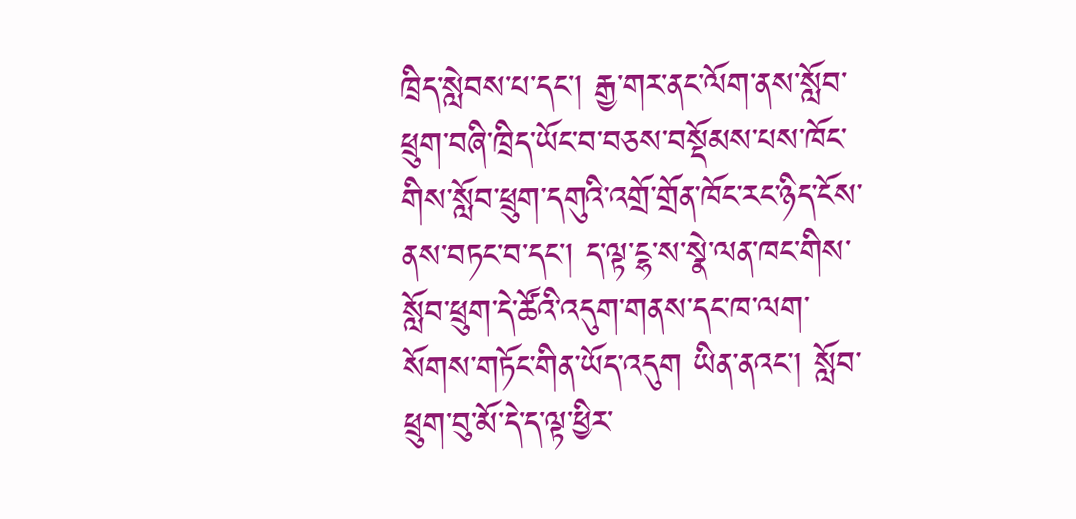ཁྲིད་སླེབས་པ་དང་། རྒྱ་གར་ནང་ལོག་ནས་སློབ་ཕྲུག་བཞི་ཁྲིད་ཡོང་བ་བཅས་བསྡོམས་པས་ཁོང་གིས་སློབ་ཕྲུག་དགུའི་འགྲོ་གྲོན་ཁོང་རང་ཉིད་ངོས་ནས་བཏང་བ་དང་། ད་ལྟ་ངྷ་ས་སྣེ་ལན་ཁང་གིས་སློབ་ཕྲུག་དེ་ཚོའི་འདུག་གནས་དང་ཁ་ལག་སོགས་གཏོང་གིན་ཡོད་འདུག ཡིན་ནའང་། སློབ་ཕྲུག་བུ་མོ་དེ་ད་ལྟ་ཕྱིར་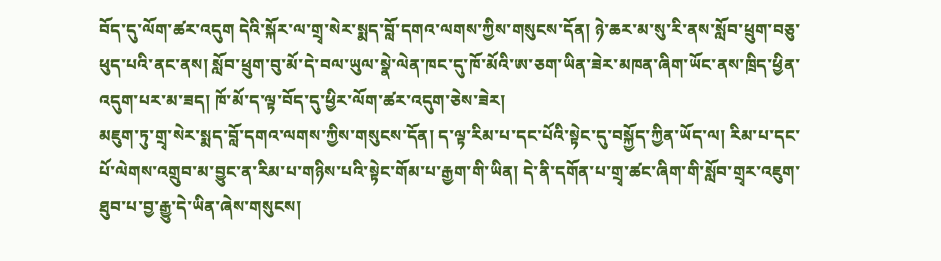བོད་དུ་ལོག་ཚར་འདུག དེའི་སྐོར་ལ་གྲྭ་སེར་སྨད་བློ་དགའ་ལགས་ཀྱིས་གསུངས་དོན། ཉེ་ཆར་མ་སུ་རི་ནས་སློབ་ཕྲུག་བཅུ་ཕུད་པའི་ནང་ནས། སློབ་ཕྲུག་བུ་མོ་དེ་བལ་ཡུལ་སྣེ་ལེན་ཁང་དུ་ཁོ་མོའི་ཨ་ཅག་ཡིན་ཟེར་མཁན་ཞིག་ཡོང་ནས་ཁྲིད་ཕྱིན་འདུག་པར་མ་ཟད། ཁོ་མོ་ད་ལྟ་བོད་དུ་ཕྱིར་ལོག་ཚར་འདུག་ཅེས་ཟེར།
མཇུག་ཏུ་གྲྭ་སེར་སྨད་བློ་དགའ་ལགས་ཀྱིས་གསུངས་དོན། ད་ལྟ་རིམ་པ་དང་པོའི་སྟེང་དུ་བསྐྱོད་ཀྱིན་ཡོད་ལ། རིམ་པ་དང་པོ་ལེགས་འགྲུབ་མ་བྱུང་ན་རིམ་པ་གཉིས་པའི་སྟེང་གོམ་པ་རྒྱག་གི་ཡིན། དེ་ནི་དགོན་པ་གྲྭ་ཚང་ཞིག་གི་སློབ་གྲྭར་འཇུག་ཐུབ་པ་བྱ་རྒྱུ་དེ་ཡིན་ཞེས་གསུངས།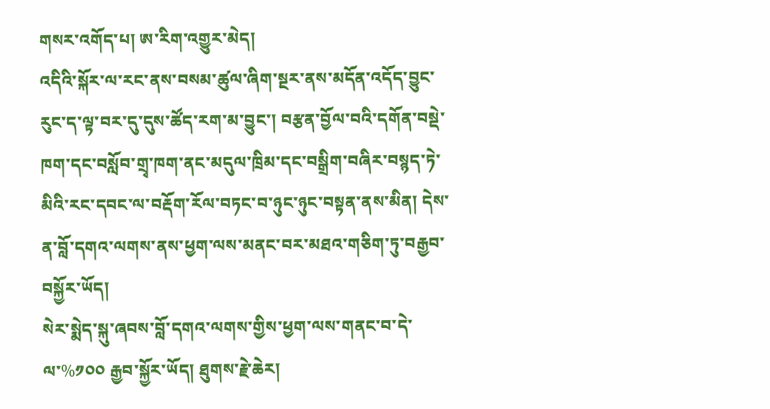གསར་འགོད་པ། ཨ་རིག་འགྱུར་མེད།
འདིའི་སྐོར་ལ་རང་ནས་བསམ་ཚུལ་ཞིག་སྔར་ནས་མདོན་འདོད་བྱུང་རུང་ད་ལྟ་བར་དུ་དུས་ཚོད་རག་མ་བྱུང་། བརྩན་བྱོལ་བའི་དགོན་བསྡེ་ཁག་དང་བསློབ་གྲྭ་ཁག་ནང་མདུལ་ཁྲིམ་དང་བསྒྲིག་བཞིར་བསྙད་ཏེ་མིའི་རང་དབང་ལ་བརྡོག་རོལ་བཏང་བ་ཉུང་ཉུང་བསྟན་ནས་མིན། དེས་ན་བློ་དགའ་ལགས་ནས་ཕྱག་ལས་མནང་བར་མཐའ་གཅིག་ཏུ་བརྒྱབ་བསྐྱོར་ཡོད།
སེར་སྨེད་སྐུ་ཞབས་བློ་དགའ་ལགས་གྱིས་ཕྱག་ལས་གནང་བ་དེ་ལ་%༡༠༠ རྒྱབ་སྐྱོར་ཡོད། ཐུགས་རྗེ་ཆེར།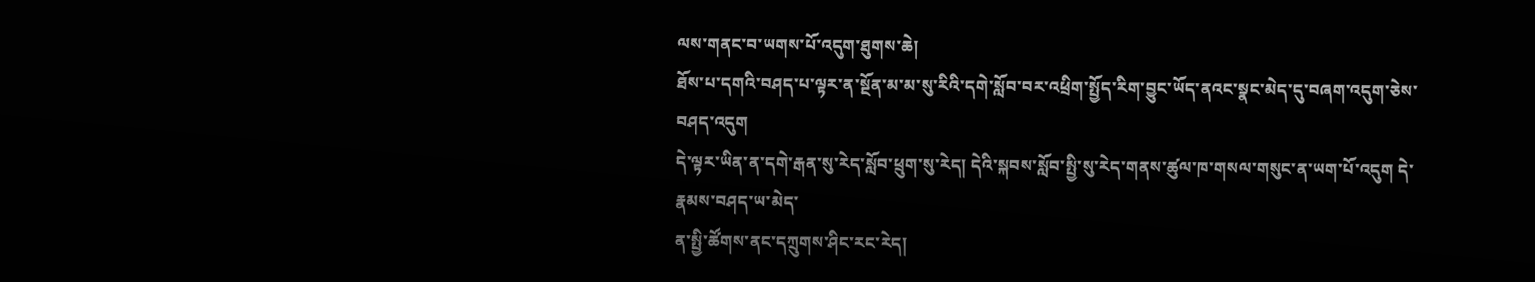ལས་གནང་བ་ཡགས་པོ་འདུག་ཐུགས་ཆེ།
ཐོས་པ་དགའི་བཤད་པ་ལྟར་ན་སྔོན་མ་མ་སུ་རིའི་དགེ་སློབ་བར་འཕྲིག་སྤྱོད་རིག་བྱུང་ཡོད་ནའང་སྣང་མེད་དུ་བཞག་འདུག་ཅེས་བཤད་འདུག
དེ་ལྟར་ཡིན་ན་དགེ་རྒན་སུ་རེད་སློབ་ཕྲུག་སུ་རེད། དེའི་སྐབས་སློབ་སྤྱི་སུ་རེད་གནས་ཚུལ་ཁ་གསལ་གསུང་ན་ཡག་པོ་འདུག དེ་རྣམས་བཤད་ཡ་མེད་
ན་སྤྱི་ཚོགས་ནང་དཀྲུགས་ཤིང་རང་རེད།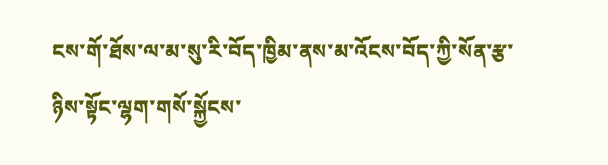ངས་གོ་ཐོས་ལ་མ་སུ་རི་བོད་ཁྱིམ་ནས་མ་འོངས་བོད་ཀྱི་སོན་རྩ་ཉིས་སྟོང་ལྷག་གསོ་སྐྱོངས་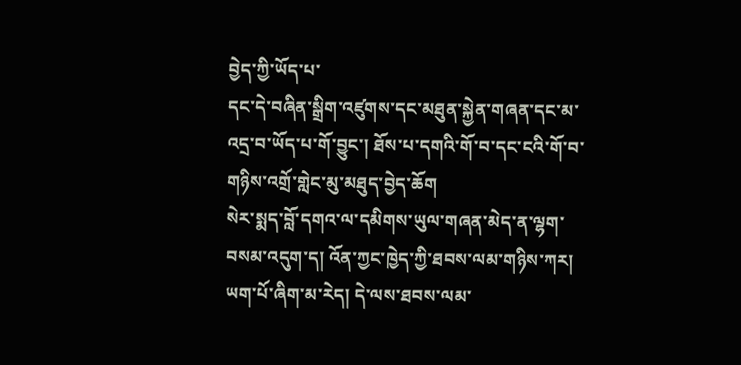བྱེད་ཀྱི་ཡོད་པ་
དང་དེ་བཞིན་སྒྲིག་འཛུགས་དང་མཐུན་སྐྱེན་གཞན་དང་མ་འདྲ་བ་ཡོད་པ་གོ་བྱུང་། ཐོས་པ་དགའི་གོ་བ་དང་ངའི་གོ་བ་གཉིས་འགྲོ་གླེང་མུ་མཐུད་བྱེད་ཆོག
སེར་སྨད་བློ་དགའ་ལ་དམིགས་ཡུལ་གཞན་མེད་ན་ལྷག་བསམ་འདུག་ད། འོན་ཀྱང་ཁྱེད་ཀྱི་ཐབས་ལམ་གཉིས་ཀར། ཡག་པོ་ཞིག་མ་རེད། དེ་ལས་ཐབས་ལམ་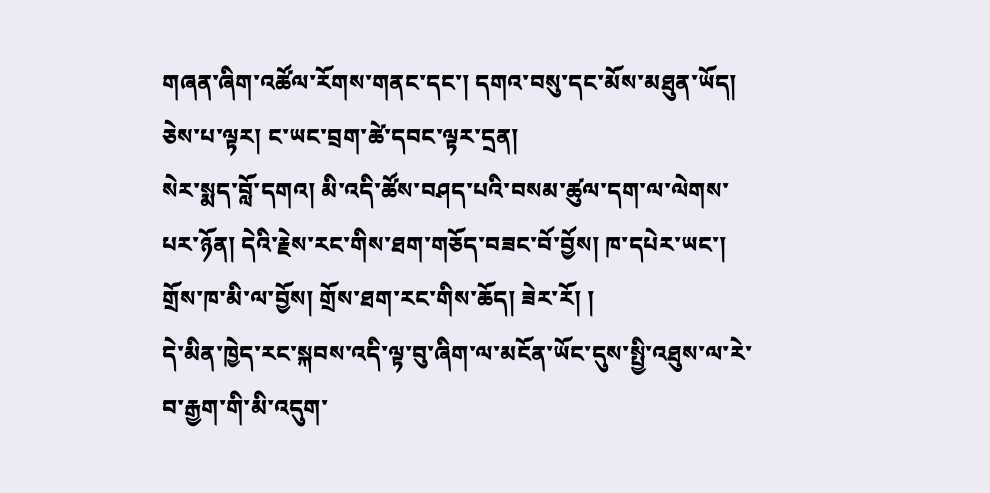གཞན་ཞིག་འཚོལ་རོགས་གནང་དང་། དགའ་བསུ་དང་མོས་མཐུན་ཡོད།
ཅེས་པ་ལྟར། ང་ཡང་བྲག་ཚེ་དབང་ལྟར་དྲན།
སེར་སྨད་བློ་དགའ། མི་འདི་ཚོས་བཤད་པའི་བསམ་ཚུལ་དག་ལ་ལེགས་པར་ཉོན། དེའི་རྗེས་རང་གིས་ཐག་གཅོད་བཟང་བོ་བྱོས། ཁ་དཔེར་ཡང་། གྲོས་ཁ་མི་ལ་བྱོས། གྲོས་ཐག་རང་གིས་ཆོད། ཟེར་རོ། །
དེ་མིན་ཁྱེད་རང་སྐབས་འདི་ལྟ་བུ་ཞིག་ལ་མངོན་ཡོང་དུས་སྤྱི་འཐུས་ལ་རེ་བ་རྒྱག་གི་མི་འདུག་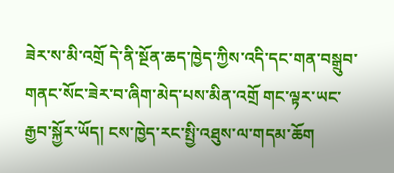ཟེར་ས་མི་འགྲོ དེ་ནི་སྔོན་ཆད་ཁྱེད་ཀྱིས་འདི་དང་གན་བསྒྲུབ་གནང་སོང་ཟེར་བ་ཞིག་མེད་པས་མིན་འགྲོ གང་ལྟར་ཡང་རྒྱབ་སྐྱོར་ཡོད། ངས་ཁྱེད་རང་སྤྱི་འཐུས་ལ་གདམ་ཆོག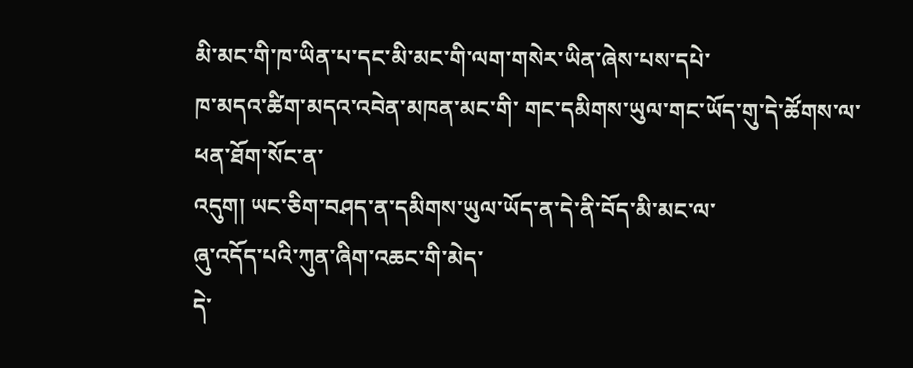མི་མང་གི་ཁ་ཡིན་པ་དང་མི་མང་གི་ལག་གསེར་ཡིན་ཞེས་པས་དཔེ་
ཁ་མདའ་ཚིག་མདའ་འབེན་མཁན་མང་གི་ གང་དམིགས་ཡུལ་གང་ཡོད་གུ་དེ་ཚོགས་ལ་ཕན་ཐོག་སོང་ན་
འདུག། ཡང་ཅིག་བཤད་ན་དམིགས་ཡུལ་ཡོད་ན་དེ་ནི་བོད་མི་མང་ལ་
ཞུ་འདོད་པའི་ཀུན་ཞིག་འཆང་གི་མེད་
དེ་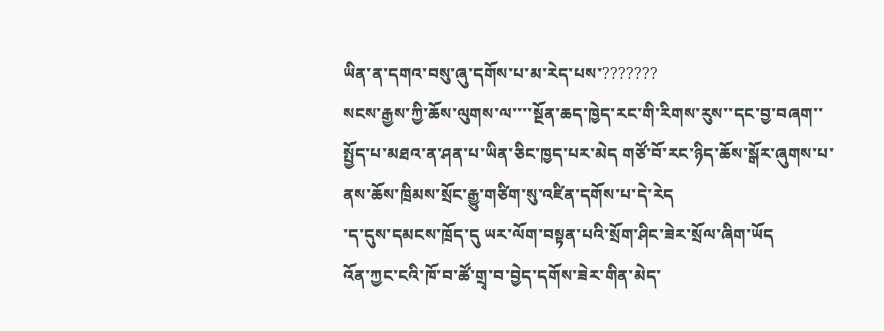ཡིན་ན་དགའ་བསུ་ཞུ་དགོས་པ་མ་རེད་པས་???????
སངས་རྒྱས་ཀྱི་ཆོས་ལུགས་ལ་་་་སྔོན་ཆད་ཁྱེད་རང་གི་རིགས་རུས་་དང་བྱ་བཞག་་སྤྱོད་པ་མཐའ་ན་ཤན་པ་ཡིན་ཅིང་ཁྱད་པར་མེད གཙོ་བོ་རང་ཉིད་ཆོས་སྒོར་ཞུགས་པ་ནས་ཆོས་ཁྲིམས་སྲོང་རྒྱུ་གཙིག་སུ་འཛིན་དགོས་པ་དེ་རེད
་ད་དུས་དམངས་ཁྲོད་དུ ཡར་ལོག་བསྟན་པའི་སྲོག་ཤིང་ཟེར་སྲོལ་ཞིག་ཡོད
འོན་ཀྱང་ངའི་ཁོ་བ་ཚོ་གྲྭ་བ་བྱེད་དགོས་ཟེར་གིན་མེད་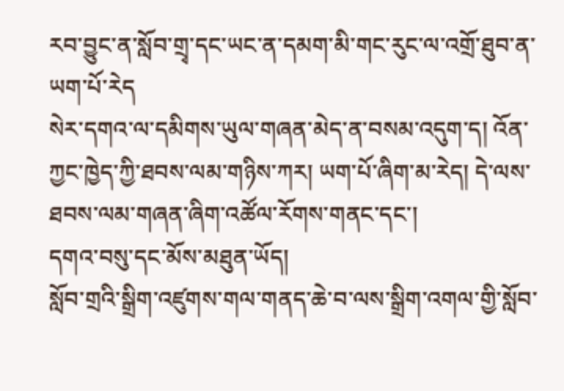རབ་བྱུང་ན་སློབ་གྲྭ་དང་ཡང་ན་དམག་མི་གང་རུང་ལ་འགྲོ་ཐུབ་ན་ཡག་པོ་རེད
སེར་དགའ་ལ་དམིགས་ཡུལ་གཞན་མེད་ན་བསམ་འདུག་ད། འོན་ཀྱང་ཁྱེད་ཀྱི་ཐབས་ལམ་གཉིས་ཀར། ཡག་པོ་ཞིག་མ་རེད། དེ་ལས་ཐབས་ལམ་གཞན་ཞིག་འཚོལ་རོགས་གནང་དང་།
དགའ་བསུ་དང་མོས་མཐུན་ཡོད།
སློབ་གྲའི་སྒྲིག་འཛུགས་གལ་གནད་ཆེ་བ་ལས་སྒྲིག་འགལ་གྱི་སློབ་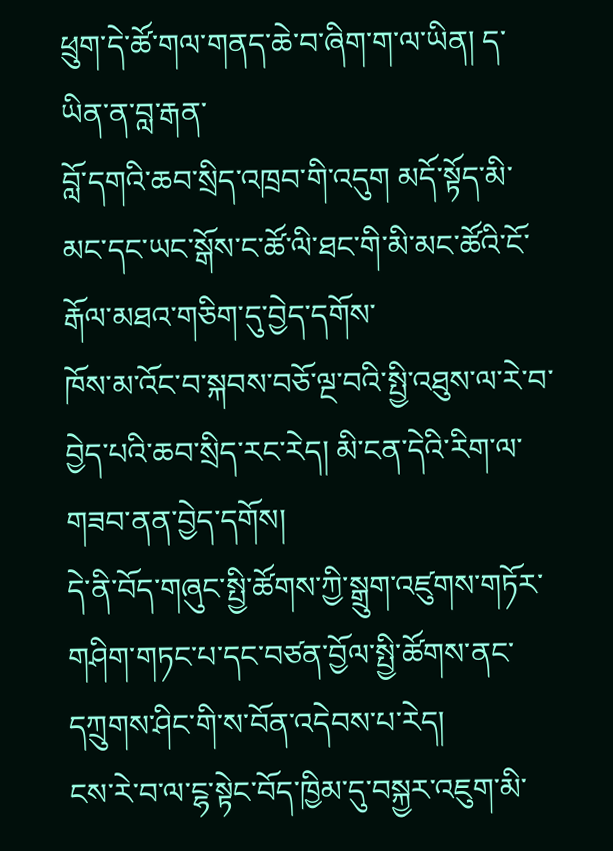ཕྲུག་དེ་ཚོ་གལ་གནད་ཆེ་བ་ཞིག་ག་ལ་ཡིན། ད་ཡིན་ན་བླ་རྒན་
བློ་དགའི་ཆབ་སྲིད་འཁྲབ་གི་འདུག མདོ་སྟོད་མི་མང་དང་ཡང་སྒོས་ང་ཚོ་ལི་ཐང་གི་མི་མང་ཚོའི་ངོ་རྒོལ་མཐའ་གཅིག་དུ་བྱེད་དགོས་
ཁོས་མ་འོང་བ་སྐབས་བཅོ་ལྔ་བའི་སྤྱི་འཐུས་ལ་རེ་བ་བྱེད་པའི་ཆབ་སྲིད་རང་རེད། མི་ངན་དེའི་རིག་ལ་གཟབ་ནན་བྱེད་དགོས།
དེ་ནི་བོད་གཞུང་སྤྱི་ཚོགས་ཀྱི་སྒྲུག་འཛུགས་གཏོར་གཤིག་གཏང་པ་དང་བཙན་བྱོལ་སྤྱི་ཚོགས་ནང་དཀྲུགས་ཤིང་གི་ས་བོན་འདེབས་པ་རེད།
ངས་རེ་བ་ལ་ངྷ་སྟེང་བོད་ཁྱིམ་དུ་བསྐྱར་འཇུག་མི་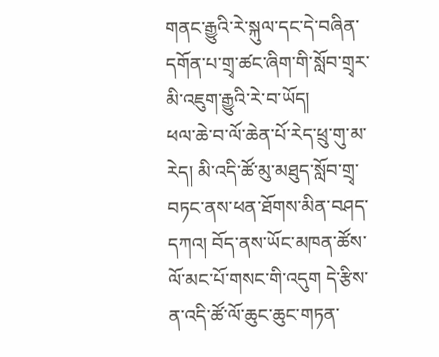གནང་རྒྱུའི་རེ་སྐུལ་དང་དེ་བཞིན་དགོན་པ་གྲྭ་ཚང་ཞིག་གི་སློབ་གྲྭར་མི་འཇུག་རྒྱུའི་རེ་བ་ཡོད།
ཕལ་ཆེ་བ་ལོ་ཆེན་པོ་རེད་ཕྲུ་གུ་མ་རེད། མི་འདི་ཚོ་མུ་མཐུད་སློབ་གྲྭ་བཏང་ནས་ཕན་ཐོགས་མིན་བཤད་དཀའ། བོད་ནས་ཡོང་མཁན་ཚོས་ལོ་མང་པོ་གསང་གི་འདུག དེ་རྩིས་ན་འདི་ཚོ་ལོ་ཆུང་ཆུང་གཏན་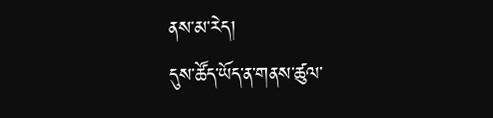ནས་མ་རེད།
དུས་ཚོད་ཡོད་ན་གནས་ཚུལ་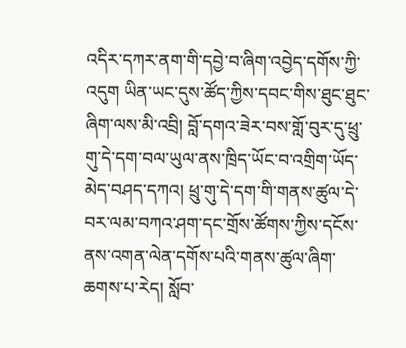འདིར་དཀར་ནག་གི་དབྱེ་བ་ཞིག་འབྱེད་དགོས་ཀྱི་འདུག ཡིན་ཡང་དུས་ཚོད་ཀྱིས་དབང་གིས་ཐུང་ཐུང་ཞིག་ལས་མི་འབྲི། བློ་དགའ་ཟེར་བས་གློ་བུར་དུ་ཕྲུ་གུ་དེ་དག་བལ་ཡུལ་ནས་ཁྲིད་ཡོང་བ་འགྲིག་ཡོད་མེད་བཤད་དཀའ། ཕྲུ་གུ་དེ་དག་གི་གནས་ཚུལ་དེ་བར་ལམ་བཀའ་ཤག་དང་གྲོས་ཚོགས་ཀྱིས་དངོས་ནས་འགན་ལེན་དགོས་པའི་གནས་ཚུལ་ཞིག་ཆགས་པ་རེད། སློབ་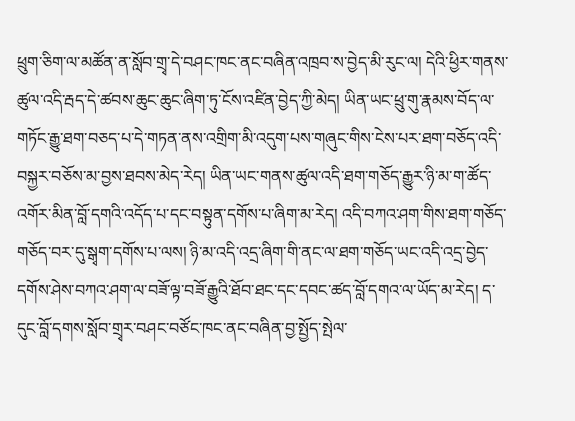ཕྲུག་ཅིག་ལ་མཚོན་ན་སློབ་གྲྭ་དེ་བཤང་ཁང་ནང་བཞིན་འཁྲབ་ས་བྱེད་མི་རུང་ལ། དེའི་ཕྱིར་གནས་ཚུལ་འདི་རྦད་དེ་ཚབས་ཆུང་ཆུང་ཞིག་ཏུ་ངོས་འཛིན་བྱེད་ཀྱི་མེད། ཡིན་ཡང་ཕྲུ་གུ་རྣམས་བོད་ལ་གཏོང་རྒྱུ་ཐག་བཅད་པ་དེ་གཏན་ནས་འགྲིག་མི་འདུག་པས་གཞུང་གིས་ངེས་པར་ཐག་བཅོད་འདི་བསྐྱར་བཅོས་མ་བྱས་ཐབས་མེད་རེད། ཡིན་ཡང་གནས་ཚུལ་འདི་ཐག་གཅོད་རྒྱུར་ཉི་མ་ག་ཚོད་འགོར་མིན་བློ་དགའི་འདོད་པ་དང་བསྟུན་དགོས་པ་ཞིག་མ་རེད། འདི་བཀའ་ཤག་གིས་ཐག་གཅོད་གཅོད་བར་དུ་སྒྭག་དགོས་པ་ལས། ཉི་མ་འདི་འདྲ་ཞིག་གི་ནང་ལ་ཐག་གཅོད་ཡང་འདི་འདྲ་བྱེད་དགོས་ཤེས་བཀའ་ཤག་ལ་བཟོ་ལྟ་བཟོ་རྒྱུའི་ཐོབ་ཐང་དང་དབང་ཚད་བློ་དགའ་ལ་ཡོད་མ་རེད། ད་དུང་བློ་དགས་སློབ་གྲྭར་བཤང་བཙོང་ཁང་ནང་བཞིན་བྱ་སྤྱོད་སྤེལ་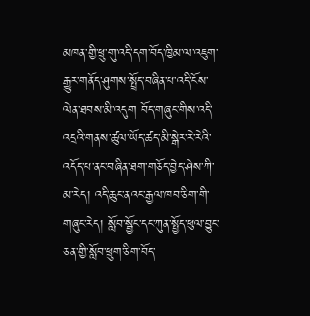མཁན་གྱི་ཕྲུ་གུ་འདི་དག་བོད་ཁྱིམ་ལ་འཇུག་རྒྱུར་གནོད་ཤུགས་སྤྲོད་བཞིན་པ་འདི་ངོས་ལེན་ཐབས་མི་འདུག བོད་གཞུང་གིས་འདི་འདྲའི་གནས་ཚུལ་ཡོད་ཚད་མི་སྒེར་རེ་རེའི་འདོད་པ་ནང་བཞིན་ཐག་གཅོད་བྱེད་ཤེས་ཀི་མ་རེད། འདི་ཆུང་ནའང་རྒྱལ་ཁབ་ཅིག་གི་གཞུང་རེད། སློབ་སྦྱོང་དང་ཀུན་སྤྱོད་ཕུལ་བྱུང་ཅན་གྱི་སློབ་ཕྲུག་ཅིག་བོད་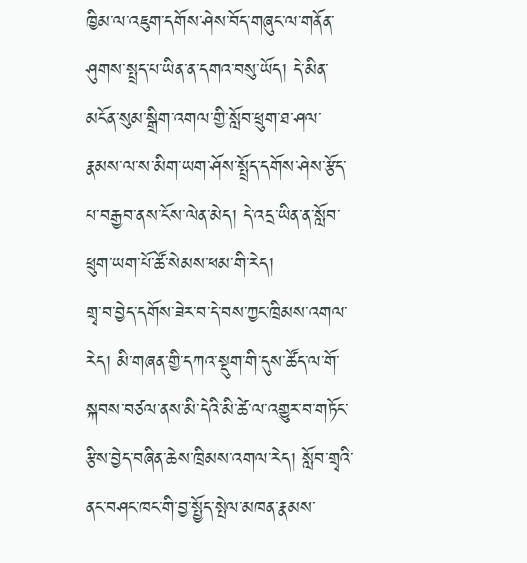ཁྱིམ་ལ་འཇུག་དགོས་ཤེས་བོད་གཞུང་ལ་གནོན་ཤུགས་སྤྲད་པ་ཡིན་ན་དགའ་བསུ་ཡོད། དེ་མིན་མངོན་སུམ་སྒྲིག་འགལ་གྱི་སློབ་ཕྲུག་ཐ་ཤལ་རྣམས་ལ་ས་མིག་ཡག་ཤོས་སྤྲོད་དགོས་ཤེས་རྩོད་པ་བརྒྱབ་ནས་ངོས་ལེན་མེད། དེ་འདྲ་ཡིན་ན་སློབ་ཕྲུག་ཡག་པོ་ཚོ་སེམས་ཕམ་གི་རེད།
གྲྭ་བ་བྱེད་དགོས་ཟེར་བ་དེ་བས་ཀྱང་ཁྲིམས་འགལ་རེད། མི་གཞན་གྱི་དཀའ་སྡུག་གི་དུས་ཚོད་ལ་གོ་སྐབས་བཙལ་ནས་མི་དེའི་མི་ཚེ་ལ་འགྱུར་བ་གཏོང་རྩིས་བྱེད་བཞིན་ཆེས་ཁྲིམས་འགལ་རེད། སློབ་གྲྭའི་ནང་བཤང་ཁང་གི་བྱ་སྤྱོད་སྤེལ་མཁན་རྣམས་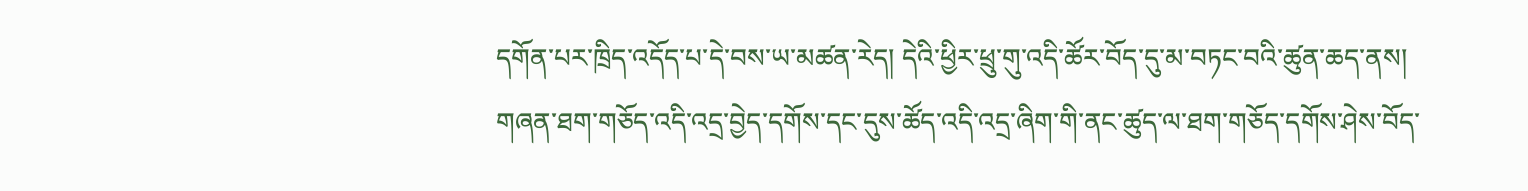དགོན་པར་ཁྲིད་འདོད་པ་དེ་བས་ཡ་མཚན་རེད། དེའི་ཕྱིར་ཕྲུ་གུ་འདི་ཚོར་བོད་དུ་མ་བཏང་བའི་ཚུན་ཆད་ནས། གཞན་ཐག་གཅོད་འདི་འདྲ་བྱེད་དགོས་དང་དུས་ཚོད་འདི་འདྲ་ཞིག་གི་ནང་ཚུད་ལ་ཐག་གཅོད་དགོས་ཤེས་བོད་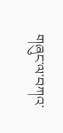གཞུང་ལ་བཀའ་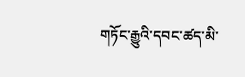གཏོང་རྒྱུའི་དབང་ཚད་མི་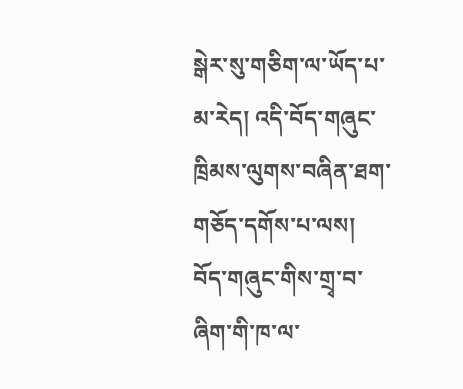སྒེར་སུ་གཅིག་ལ་ཡོད་པ་མ་རེད། འདི་བོད་གཞུང་ཁྲིམས་ལུགས་བཞིན་ཐག་གཅོད་དགོས་པ་ལས། བོད་གཞུང་གིས་གྲྭ་བ་ཞིག་གི་ཁ་ལ་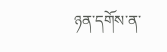ཉན་དགོས་ན་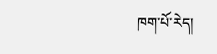ཁག་པོ་རེད།